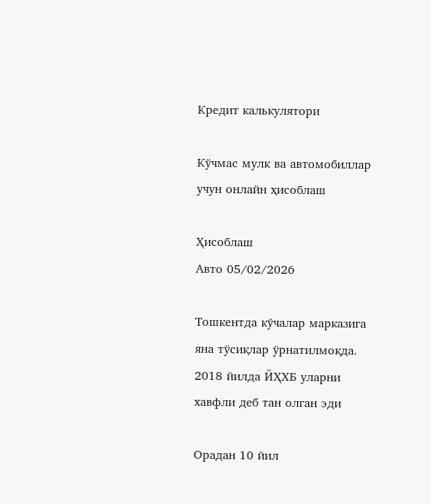Кредит калькулятори

Кўчмас мулк ва автомобиллар учун онлайн ҳисоблаш

Ҳисоблаш
Авто 05/02/2026

Тошкентда кўчалар марказига яна тўсиқлар ўрнатилмоқда. 2018 йилда ЙҲХБ уларни хавфли деб тан олган эди

Орадан 10 йил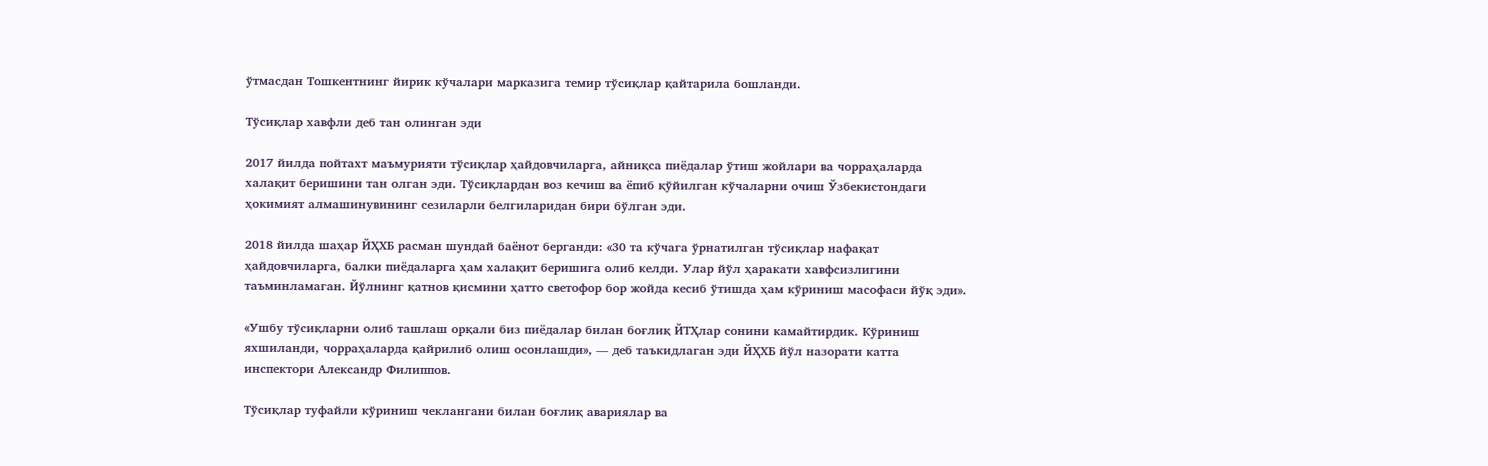ўтмасдан Тошкентнинг йирик кўчалари марказига темир тўсиқлар қайтарила бошланди.

Тўсиқлар хавфли деб тан олинган эди

2017 йилда пойтахт маъмурияти тўсиқлар ҳайдовчиларга, айниқса пиёдалар ўтиш жойлари ва чорраҳаларда халақит беришини тан олган эди. Тўсиқлардан воз кечиш ва ёпиб қўйилган кўчаларни очиш Ўзбекистондаги ҳокимият алмашинувининг сезиларли белгиларидан бири бўлган эди.

2018 йилда шаҳар ЙҲХБ расман шундай баёнот берганди: «30 та кўчага ўрнатилган тўсиқлар нафақат ҳайдовчиларга, балки пиёдаларга ҳам халақит беришига олиб келди. Улар йўл ҳаракати хавфсизлигини таъминламаган. Йўлнинг қатнов қисмини ҳатто светофор бор жойда кесиб ўтишда ҳам кўриниш масофаси йўқ эди».

«Ушбу тўсиқларни олиб ташлаш орқали биз пиёдалар билан боғлиқ ЙТҲлар сонини камайтирдик. Кўриниш яхшиланди, чорраҳаларда қайрилиб олиш осонлашди», — деб таъкидлаган эди ЙҲХБ йўл назорати катта инспектори Александр Филиппов.

Тўсиқлар туфайли кўриниш чеклангани билан боғлиқ авариялар ва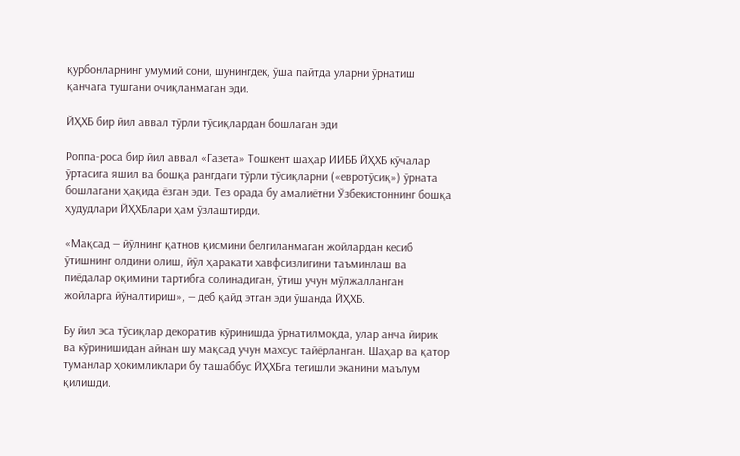қурбонларнинг умумий сони, шунингдек, ўша пайтда уларни ўрнатиш қанчага тушгани очиқланмаган эди.

ЙҲХБ бир йил аввал тўрли тўсиқлардан бошлаган эди

Роппа-роса бир йил аввал «Газета» Тошкент шаҳар ИИББ ЙҲХБ кўчалар ўртасига яшил ва бошқа рангдаги тўрли тўсиқларни («евротўсиқ») ўрната бошлагани ҳақида ёзган эди. Тез орада бу амалиётни Ўзбекистоннинг бошқа ҳудудлари ЙҲХБлари ҳам ўзлаштирди.

«Мақсад — йўлнинг қатнов қисмини белгиланмаган жойлардан кесиб ўтишнинг олдини олиш, йўл ҳаракати хавфсизлигини таъминлаш ва пиёдалар оқимини тартибга солинадиган, ўтиш учун мўлжалланган жойларга йўналтириш», — деб қайд этган эди ўшанда ЙҲХБ.

Бу йил эса тўсиқлар декоратив кўринишда ўрнатилмоқда, улар анча йирик ва кўринишидан айнан шу мақсад учун махсус тайёрланган. Шаҳар ва қатор туманлар ҳокимликлари бу ташаббус ЙҲХБга тегишли эканини маълум қилишди.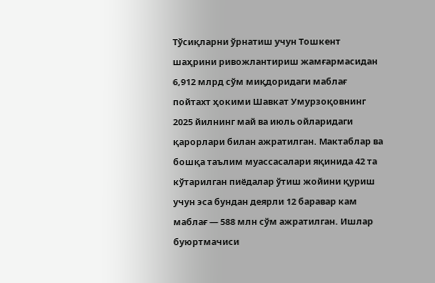Тўсиқларни ўрнатиш учун Тошкент шаҳрини ривожлантириш жамғармасидан 6,912 млрд сўм миқдоридаги маблағ пойтахт ҳокими Шавкат Умурзоқовнинг 2025 йилнинг май ва июль ойларидаги қарорлари билан ажратилган. Мактаблар ва бошқа таълим муассасалари яқинида 42 та кўтарилган пиёдалар ўтиш жойини қуриш учун эса бундан деярли 12 баравар кам маблағ — 588 млн сўм ажратилган. Ишлар буюртмачиси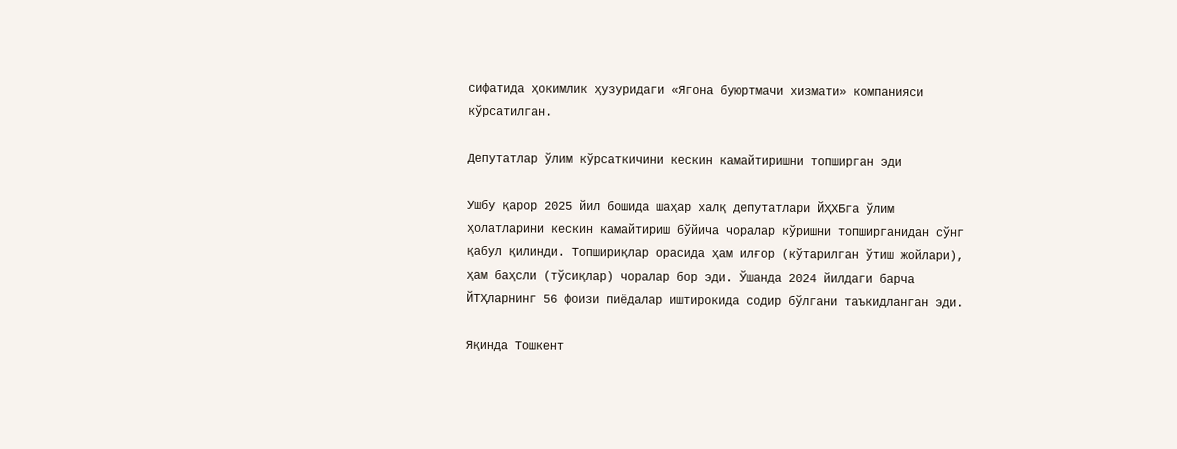сифатида ҳокимлик ҳузуридаги «Ягона буюртмачи хизмати» компанияси кўрсатилган.

Депутатлар ўлим кўрсаткичини кескин камайтиришни топширган эди

Ушбу қарор 2025 йил бошида шаҳар халқ депутатлари ЙҲХБга ўлим ҳолатларини кескин камайтириш бўйича чоралар кўришни топширганидан сўнг қабул қилинди. Топшириқлар орасида ҳам илғор (кўтарилган ўтиш жойлари), ҳам баҳсли (тўсиқлар) чоралар бор эди. Ўшанда 2024 йилдаги барча ЙТҲларнинг 56 фоизи пиёдалар иштирокида содир бўлгани таъкидланган эди.

Яқинда Тошкент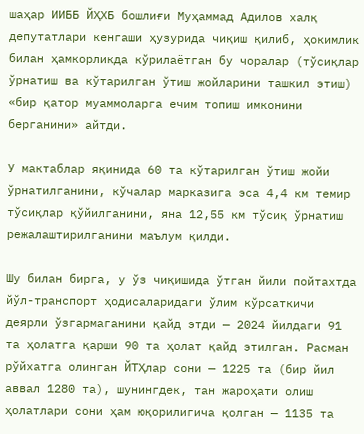шаҳар ИИББ ЙҲХБ бошлиғи Муҳаммад Адилов халқ депутатлари кенгаши ҳузурида чиқиш қилиб, ҳокимлик билан ҳамкорликда кўрилаётган бу чоралар (тўсиқлар ўрнатиш ва кўтарилган ўтиш жойларини ташкил этиш) «бир қатор муаммоларга ечим топиш имконини берганини» айтди.

У мактаблар яқинида 60 та кўтарилган ўтиш жойи ўрнатилганини, кўчалар марказига эса 4,4 км темир тўсиқлар қўйилганини, яна 12,55 км тўсиқ ўрнатиш режалаштирилганини маълум қилди.

Шу билан бирга, у ўз чиқишида ўтган йили пойтахтда йўл-транспорт ҳодисаларидаги ўлим кўрсаткичи деярли ўзгармаганини қайд этди — 2024 йилдаги 91 та ҳолатга қарши 90 та ҳолат қайд этилган. Расман рўйхатга олинган ЙТҲлар сони — 1225 та (бир йил аввал 1280 та), шунингдек, тан жароҳати олиш ҳолатлари сони ҳам юқорилигича қолган — 1135 та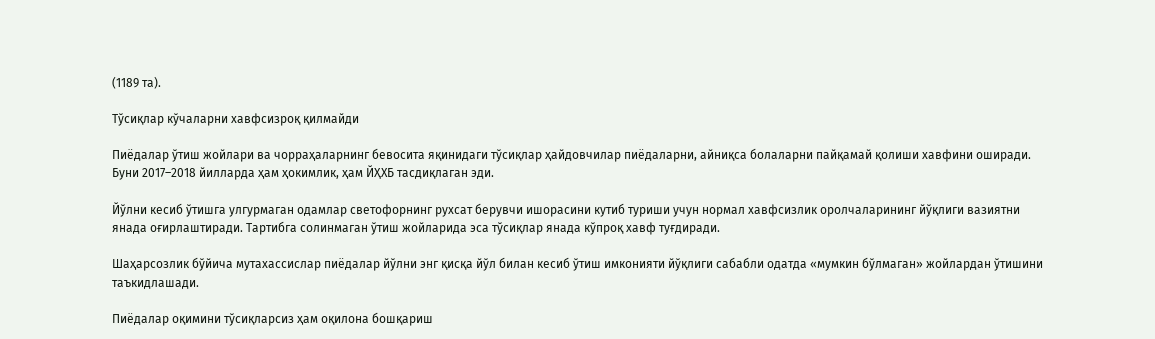(1189 та).

Тўсиқлар кўчаларни хавфсизроқ қилмайди

Пиёдалар ўтиш жойлари ва чорраҳаларнинг бевосита яқинидаги тўсиқлар ҳайдовчилар пиёдаларни, айниқса болаларни пайқамай қолиши хавфини оширади. Буни 2017–2018 йилларда ҳам ҳокимлик, ҳам ЙҲХБ тасдиқлаган эди.

Йўлни кесиб ўтишга улгурмаган одамлар светофорнинг рухсат берувчи ишорасини кутиб туриши учун нормал хавфсизлик оролчаларининг йўқлиги вазиятни янада оғирлаштиради. Тартибга солинмаган ўтиш жойларида эса тўсиқлар янада кўпроқ хавф туғдиради.

Шаҳарсозлик бўйича мутахассислар пиёдалар йўлни энг қисқа йўл билан кесиб ўтиш имконияти йўқлиги сабабли одатда «мумкин бўлмаган» жойлардан ўтишини таъкидлашади.

Пиёдалар оқимини тўсиқларсиз ҳам оқилона бошқариш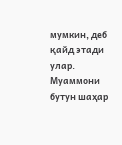мумкин, деб қайд этади улар. Муаммони бутун шаҳар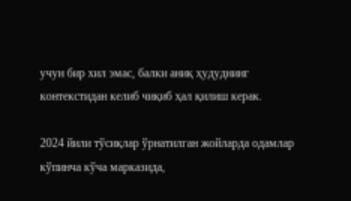учун бир хил эмас, балки аниқ ҳудуднинг контекстидан келиб чиқиб ҳал қилиш керак.

2024 йили тўсиқлар ўрнатилган жойларда одамлар кўпинча кўча марказида,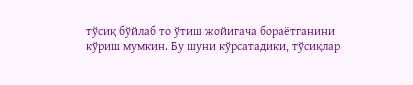тўсиқ бўйлаб то ўтиш жойигача бораётганини кўриш мумкин. Бу шуни кўрсатадики, тўсиқлар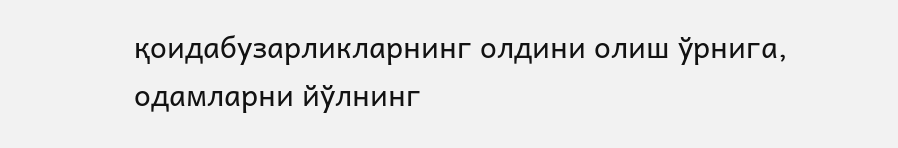қоидабузарликларнинг олдини олиш ўрнига, одамларни йўлнинг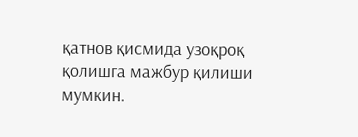қатнов қисмида узоқроқ қолишга мажбур қилиши мумкин.